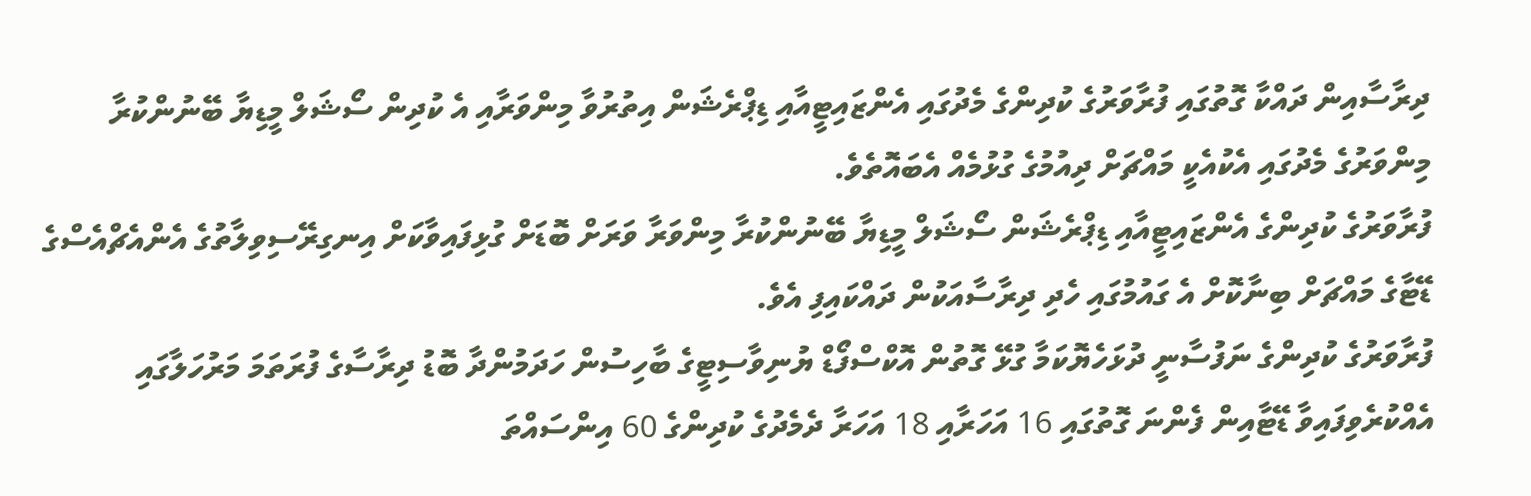ދިރާސާއިން ދައްކާ ގޮތުގައި ފުރާވަރުގެ ކުދިންގެ މެދުގައި އެންޒައިޓީއާއި ޑިޕްރެޝަން އިތުރުވާ މިންވަރާއި އެ ކުދިން ސޯޝަލް މީޑިޔާ ބޭނުންކުރާ މިންވަރުގެ މެދުގައި އެކުއެކީ މައްޗަށް ދިއުމުގެ ގުޅުމެއް އެބައޮތެވެ.
ފުރާވަރުގެ ކުދިންގެ އެންޒައިޓީއާއި ޑިޕްރެޝަން ސޯޝަލް މީޑިޔާ ބޭނުންކުރާ މިންވަރާ ވަރަށް ބޮޑަށް ގުޅިފައިވާކަށް އިނގިރޭސިވިލާތުގެ އެންއެޗްއެސްގެ ޑޭޓާގެ މައްޗަށް ބިނާކޮށް އެ ގައުމުގައި ހެދި ދިރާސާއަކުން ދައްކައިފި އެވެ.
ފުރާވަރުގެ ކުދިންގެ ނަފުސާނީ ދުޅަހެޔޮކަމާ ގުޅޭ ގޮތުން އޮކްސްފޯޑް ޔުނިވާސިޓީގެ ބާހިސުން ހަދަމުންދާ ބޮޑު ދިރާސާގެ ފުރަތަމަ މަރުހަލާގައި އެއްކުރެވިފައިވާ ޑޭޓާއިން ފެންނަ ގޮތުގައި 16 އަހަރާއި 18 އަހަރާ ދެމެދުގެ ކުދިންގެ 60 އިންސައްތަ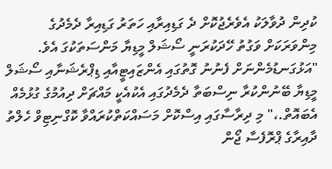ކުދިން ދުވާލަކު އެވެރެޖުކޮށް ދެ ގަޑިއިރާއި ހަތަރު ގަޑިއިރާ ދެމެދުގެ މިންވަރަކަށް ވަގުތު ހޭދަކުރަނީ ސޯޝަލް މީޑިޔާ މަންސަތަކުގަ އެވެ.
"އަޅުގަނޑުމެންނަށް ފެނުނު ގޮތުގައި އެންޒައިޓީއާއި ޑިޕްރެޝަނާއި ސޯޝަލް މީޑިޔާ ބޭނުންކުރާ ނިސްބަތާ ދެމެދުގައި އެކުއެކީ މައްޗަށް ދިއުމުގެ ގުޅުމެއް އެބައޮތް.،" މި ދިރާސާގައި އިސްކޮށް މަސައްކަތްކުރައްވާ ކޮގްނިޓިވް ހެލްތު ދާއިރާގެ ޕްރޮފެސާ ޖޯން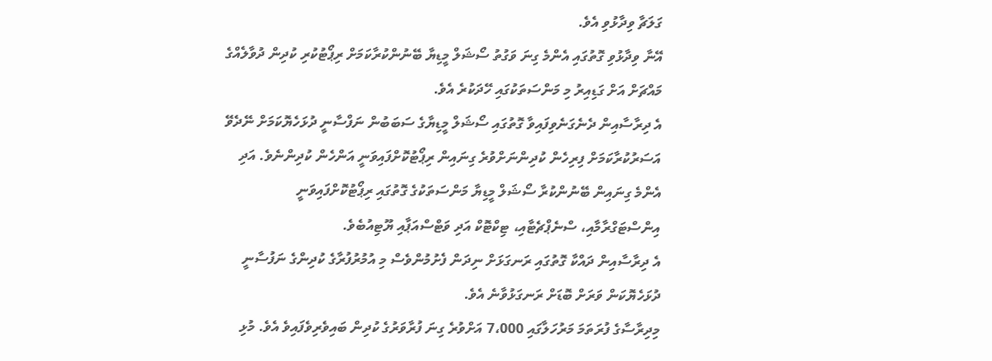ގަލަޗާ ވިދާޅުވި އެވެ.
އޭނާ ވިދާޅުވި ގޮތުގައި އެންމެ ގިނަ ވަގުތު ސޯޝަލް މީޑިޔާ ބޭނުންކުރާކަމަށް ރިޕޯޓުކުރި ކުދިން ދުވާލެއްގެ މައްޗަށް އަށް ގަޑިއިރު މި މަންސަތަކުގައި ހޭދަކުރެ އެވެ.
އެ ދިރާސާއިން ދެނެގަނެވިފައިވާ ގޮތުގައި ސޯޝަލް މީޑިޔާގެ ސަބަބުން ނަފްސާނީ ދުޅަހެޔޮކަމަށް ނޭދެވޭ އަސަރުކުރާކަމަށް ފިރިހެން ކުދިންނަށްވުރެ ގިނައިން ރިޕޯޓުކޮށްފައިވަނީ އަންހެން ކުދިންނެވެ. އަދި އެންމެ ގިނައިން ބޭނުންކުރާ ސޯޝަލް މީޑިޔާ މަންސަތަކުގެ ގޮތުގައި ރިޕޯޓުކޮށްފައިވަނީ އިންސްޓަގްރާމާއި، ސްނެޕްޗެޓާއި، ޓިކްޓޮކް އަދި ވަޓްސްއަޕާއި ޔޫޓިއުބެވެ.
އެ ދިރާސާއިން ދައްކާ ގޮތުގައި ރަނގަޅަށް ނިދަން ފެށުމުންވެސް މި އުމުރުފުރާގެ ކުދިންގެ ނަފުސާނީ ދުޅަހެޔޮކަން ވަރަށް ބޮޑަށް ރަނގަޅުވާނެ އެވެ.
މިދިރާސާގެ ފުރަތަމަ މަރުހަލާގައި 7،000 އަށްވުރެ ގިނަ ފުރާވަރުގެ ކުދިން ބައިވެރިވެފައިވެ އެވެ. މުޅި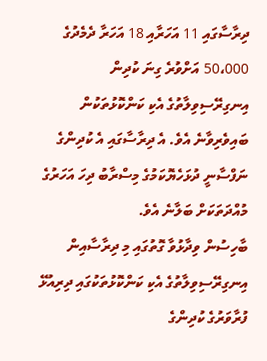ދިރާސާގައި 11 އަހަރާއި 18 އަހަރާ ދެމެދުގެ 50،000 އަށްވުރެ ގިނަ ކުދިން އިނގިރޭސިވިލާތުގެ އެކި ކަންކޮޅުތަކުން ބައިވެރިވާނެ އެވެ. އެ ދިރާސާގައި އެ ކުދިންގެ ނަފްސާނީ ދުޅަހެޔޮކަމުގެ މިސްރާބު ދިހަ އަހަރުގެ މުއްދަތަކަށް ބަލާނެ އެވެ.
ބާހިސުން ވިދާޅުވާ ގޮތުގައި މި ދިރާސާއިން އިނގިރޭސިވިލާތުގެ އެކި ކަންކޮޅުތަކުގައި ދިރިއުޅޭ ފުރާވަރުގެ ކުދިންގެ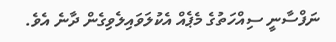ނަފްސާނީ ސިއްހަތުގެ މެޕެއް އެކުލަވައިލެވިގެން ދާނެ އެވެ.